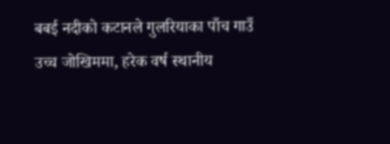बबई नदीको कटानले गुलरियाका पाँच गाउँ उच्च जोखिममा, हरेक वर्ष स्थानीय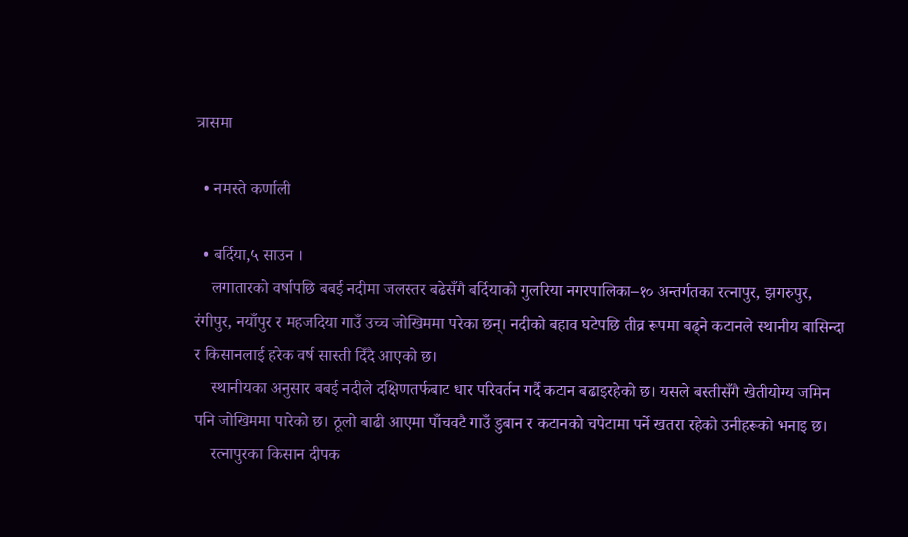त्रासमा

  • नमस्ते कर्णाली

  • बर्दिया,५ साउन ।
    लगातारको वर्षापछि बबई नदीमा जलस्तर बढेसँगै बर्दियाको गुलरिया नगरपालिका–१० अन्तर्गतका रत्नापुर, झगरुपुर, रंगीपुर, नयाँपुर र महजदिया गाउँ उच्च जोखिममा परेका छन्। नदीको बहाव घटेपछि तीव्र रूपमा बढ्ने कटानले स्थानीय बासिन्दा र किसानलाई हरेक वर्ष सास्ती दिँदै आएको छ।
    स्थानीयका अनुसार बबई नदीले दक्षिणतर्फबाट धार परिवर्तन गर्दै कटान बढाइरहेको छ। यसले बस्तीसँगै खेतीयोग्य जमिन पनि जोखिममा पारेको छ। ठूलो बाढी आएमा पाँचवटै गाउँ डुबान र कटानको चपेटामा पर्ने खतरा रहेको उनीहरूको भनाइ छ।
    रत्नापुरका किसान दीपक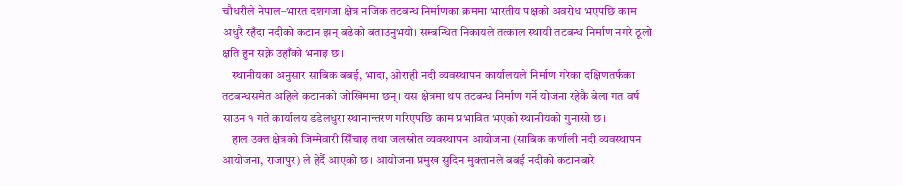चौधरीले नेपाल–भारत दशगजा क्षेत्र नजिक तटबन्ध निर्माणका क्रममा भारतीय पक्षको अवरोध भएपछि काम अधुरै रहँदा नदीको कटान झन् बढेको बताउनुभयो। सम्बन्धित निकायले तत्काल स्थायी तटबन्ध निर्माण नगरे ठूलो क्षति हुन सक्ने उहाँको भनाइ छ।
    स्थानीयका अनुसार साबिक बबई, भादा, ओराही नदी व्यवस्थापन कार्यालयले निर्माण गरेका दक्षिणतर्फका तटबन्धसमेत अहिले कटानको जोखिममा छन्। यस क्षेत्रमा थप तटबन्ध निर्माण गर्ने योजना रहेकै बेला गत वर्ष साउन १ गते कार्यालय डडेलधुरा स्थानान्तरण गरिएपछि काम प्रभावित भएको स्थानीयको गुनासो छ।
    हाल उक्त क्षेत्रको जिम्मेवारी सिँचाइ तथा जलस्रोत व्यवस्थापन आयोजना (साबिक कर्णाली नदी व्यवस्थापन आयोजना, राजापुर) ले हेर्दै आएको छ। आयोजना प्रमुख सुदिन मुक्तानले बबई नदीको कटानबारे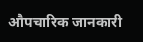औपचारिक जानकारी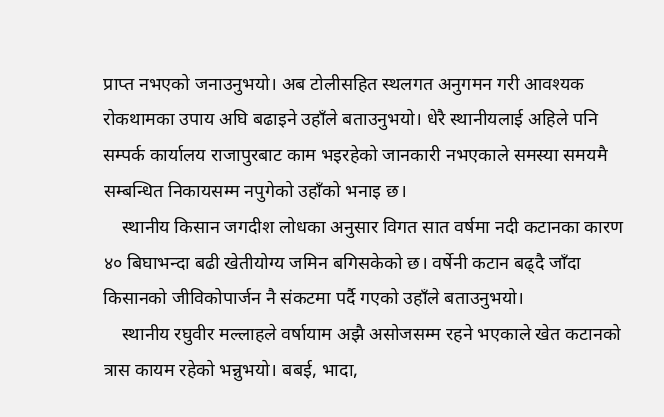प्राप्त नभएको जनाउनुभयो। अब टोलीसहित स्थलगत अनुगमन गरी आवश्यक रोकथामका उपाय अघि बढाइने उहाँले बताउनुभयो। धेरै स्थानीयलाई अहिले पनि सम्पर्क कार्यालय राजापुरबाट काम भइरहेको जानकारी नभएकाले समस्या समयमै सम्बन्धित निकायसम्म नपुगेको उहाँको भनाइ छ।
    स्थानीय किसान जगदीश लोधका अनुसार विगत सात वर्षमा नदी कटानका कारण ४० बिघाभन्दा बढी खेतीयोग्य जमिन बगिसकेको छ। वर्षेनी कटान बढ्दै जाँदा किसानको जीविकोपार्जन नै संकटमा पर्दै गएको उहाँले बताउनुभयो।
    स्थानीय रघुवीर मल्लाहले वर्षायाम अझै असोजसम्म रहने भएकाले खेत कटानको त्रास कायम रहेको भन्नुभयो। बबई, भादा,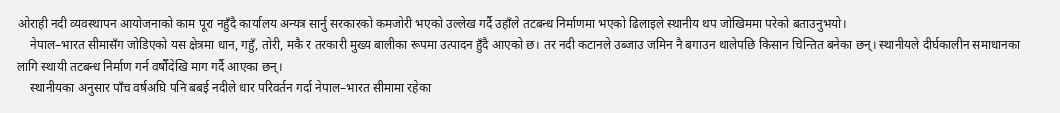ओराही नदी व्यवस्थापन आयोजनाको काम पूरा नहुँदै कार्यालय अन्यत्र सार्नु सरकारको कमजोरी भएको उल्लेख गर्दै उहाँले तटबन्ध निर्माणमा भएको ढिलाइले स्थानीय थप जोखिममा परेको बताउनुभयो।
    नेपाल–भारत सीमासँग जोडिएको यस क्षेत्रमा धान, गहुँ, तोरी, मकै र तरकारी मुख्य बालीका रूपमा उत्पादन हुँदै आएको छ। तर नदी कटानले उब्जाउ जमिन नै बगाउन थालेपछि किसान चिन्तित बनेका छन्। स्थानीयले दीर्घकालीन समाधानका लागि स्थायी तटबन्ध निर्माण गर्न वर्षौंदेखि माग गर्दै आएका छन्।
    स्थानीयका अनुसार पाँच वर्षअघि पनि बबई नदीले धार परिवर्तन गर्दा नेपाल–भारत सीमामा रहेका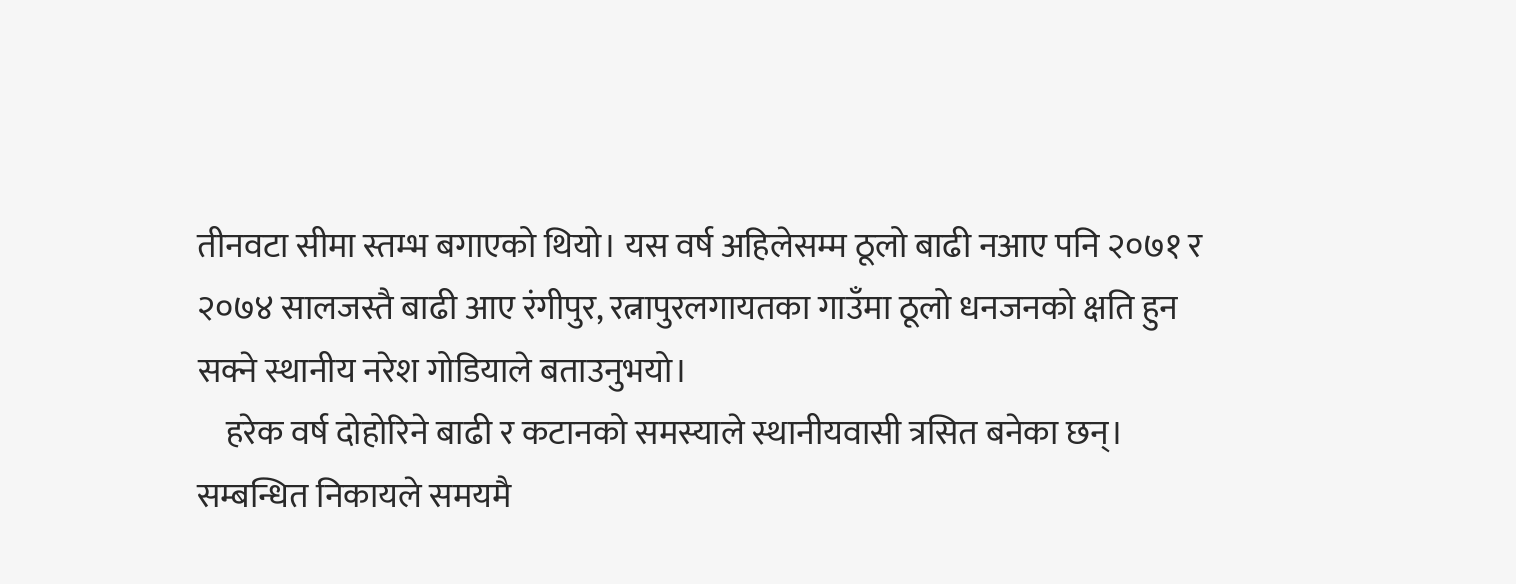तीनवटा सीमा स्तम्भ बगाएको थियो। यस वर्ष अहिलेसम्म ठूलो बाढी नआए पनि २०७१ र २०७४ सालजस्तै बाढी आए रंगीपुर, रत्नापुरलगायतका गाउँमा ठूलो धनजनको क्षति हुन सक्ने स्थानीय नरेश गोडियाले बताउनुभयो।
    हरेक वर्ष दोहोरिने बाढी र कटानको समस्याले स्थानीयवासी त्रसित बनेका छन्। सम्बन्धित निकायले समयमै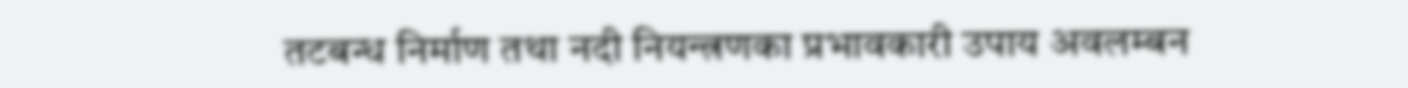तटबन्ध निर्माण तथा नदी नियन्त्रणका प्रभावकारी उपाय अवलम्बन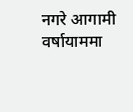नगरे आगामी वर्षायाममा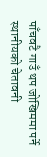पाँचवटै गाउँ थप जोखिममा पर्ने स्थानीयको चेतावनी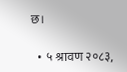छ।

  • ५ श्रावण २०८३,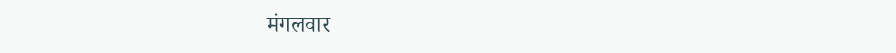मंगलवार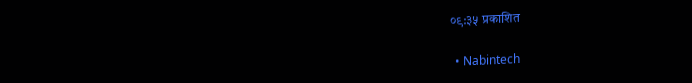०९:३५ प्रकाशित

  • Nabintech